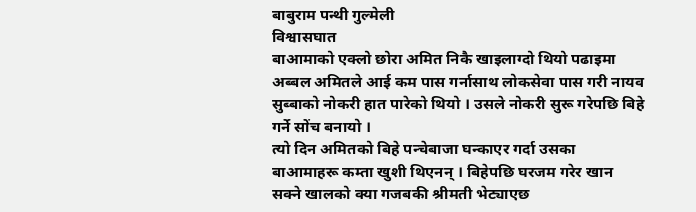बाबुराम पन्थी गुल्मेली
विश्वासघात
बाआमाको एक्लो छोरा अमित निकै खाइलाग्दो थियो पढाइमा अब्बल अमितले आई कम पास गर्नासाथ लोकसेवा पास गरी नायव सुब्बाको नोकरी हात पारेको थियो । उसले नोकरी सुरू गरेपछि बिहे गर्ने सोंच बनायो ।
त्यो दिन अमितको बिहे पन्चेबाजा घन्काएर गर्दा उसका बाआमाहरू कम्ता खुशी थिएनन् । बिहेपछि घरजम गरेर खान सक्ने खालको क्या गजबकी श्रीमती भेट्याएछ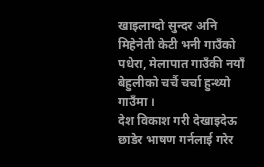खाइलाग्दो सुन्दर अनि मिहेनेती केटी भनी गाउँको पधेरा, मेलापात गाउँकी नयाँ बेहुलीको चर्चै चर्चा हुन्थ्यो गाउँमा ।
देश विकाश गरी देखाइदेऊ
छाडेर भाषण गर्नलाई गरेर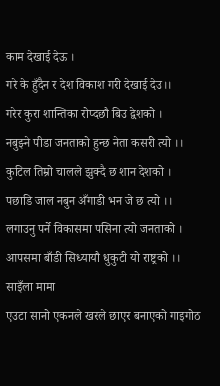काम देखाई देऊ ।
गरे के हुँदैन र देश विकाश गरी देखाई देउ।।
गरेर कुरा शान्तिका रोप्दछौ बिउ द्वेशको ।
नबुझ्ने पीडा जनताको हुन्छ नेता कसरी त्यो ।।
कुटिल तिम्रो चालले झुक्दै छ शान देशको ।
पछाडि जाल नबुन अँगाडी भन जे छ त्यो ।।
लगाउनु पर्ने विकासमा पसिना त्यो जनताको ।
आपसमा बाँडी सिध्यायौ धुकुटी यो राष्ट्रको ।।
साइँला मामा
एउटा सानो एकनले खरले छाएर बनाएको गाइगोठ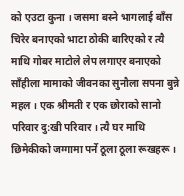को एउटा कुना । जसमा बस्ने भागलाई बाँस चिरेर बनाएको भाटा ठोकी बारिएको र त्यै माथि गोबर माटोले लेप लगाएर बनाएको साँहीला मामाको जीवनका सुनौला सपना बुन्ने महल । एक श्रीमती र एक छोराको सानो परिवार दु:खी परिवार । त्यै घर माथि छिमेकीको जग्गामा पर्ने ठूला ठूला रूखहरू ।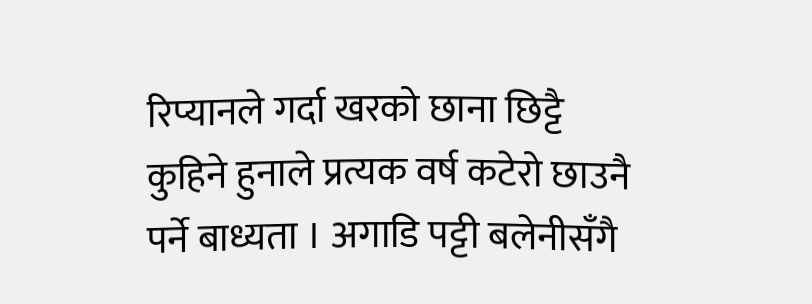रिप्यानले गर्दा खरको छाना छिट्टै कुहिने हुनाले प्रत्यक वर्ष कटेरो छाउनै पर्ने बाध्यता । अगाडि पट्टी बलेनीसँगै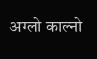अग्लो काल्नो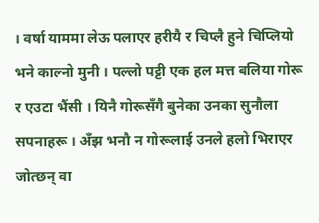। वर्षा याममा लेऊ पलाएर हरीयै र चिप्लै हुने चिप्लियो भने काल्नो मुनी । पल्लो पट्टी एक हल मत्त बलिया गोरू र एउटा भैंसी । यिनै गोरूसँगै बुनेका उनका सुनौला सपनाहरू । अँझ भनौ न गोरूलाई उनले हलो भिराएर जोत्छन् वा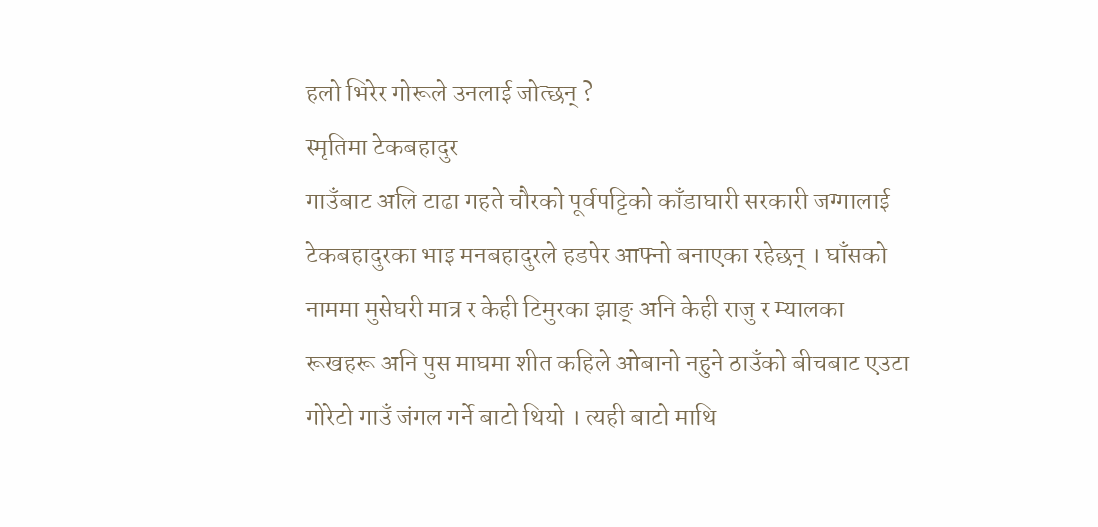हलो भिरेर गोरूले उनलाई जोत्छन् ?
स्मृतिमा टेकबहादुर
गाउँबाट अलि टाढा गहते चौरको पूर्वपट्टिको काँडाघारी सरकारी जग्गालाई टेकबहादुरका भाइ मनबहादुरले हडपेर आफ्नो बनाएका रहेछन् । घाँसको नाममा मुसेघरी मात्र र केही टिमुरका झाङ् अनि केही राजु र म्यालका रूखहरू अनि पुस माघमा शीत कहिले ओबानो नहुने ठाउँको बीचबाट एउटा गोरेटो गाउँ जंगल गर्ने बाटो थियो । त्यही बाटो माथि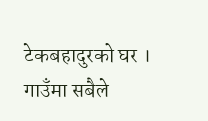टेकबहादुरको घर । गाउँमा सबैले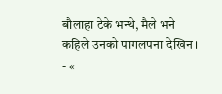बौलाहा टेके भन्थे, मैले भने कहिले उनको पागलपना देखिन ।
- «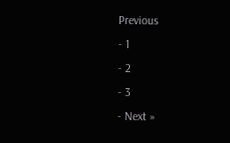Previous
- 1
- 2
- 3
- Next »